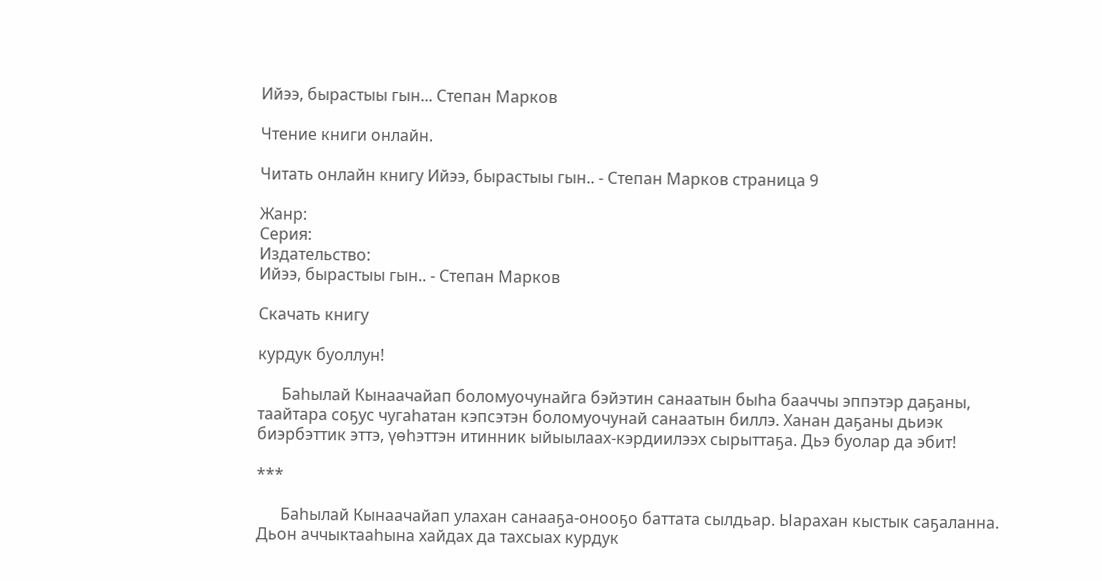Ийээ, бырастыы гын... Степан Марков

Чтение книги онлайн.

Читать онлайн книгу Ийээ, бырастыы гын.. - Степан Марков страница 9

Жанр:
Серия:
Издательство:
Ийээ, бырастыы гын.. - Степан Марков

Скачать книгу

курдук буоллун!

      Баһылай Кынаачайап боломуочунайга бэйэтин санаатын быһа бааччы эппэтэр даҕаны, таайтара соҕус чугаһатан кэпсэтэн боломуочунай санаатын биллэ. Ханан даҕаны дьиэк биэрбэттик эттэ, үөһэттэн итинник ыйыылаах-кэрдиилээх сырыттаҕа. Дьэ буолар да эбит!

***

      Баһылай Кынаачайап улахан санааҕа-онооҕо баттата сылдьар. Ыарахан кыстык саҕаланна. Дьон аччыктааһына хайдах да тахсыах курдук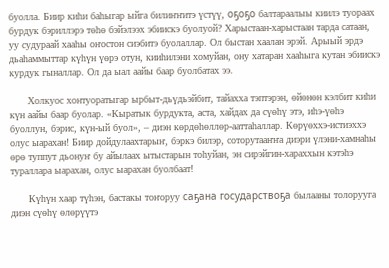буолла. Биир киһи баһыгар ыйга билиҥҥитэ үстүү, оҕоҕо балтараалыы киилэ туораах бурдук бэриллэрэ төһө бэйэлээх эбиискэ буолуой? Харыстаан-харыстаан тарда сатаан, уу судураай хааһы оҥостон сиэбитэ буолаллар. Ол быстан хаалан эрэй. Арыый эрдэ дьаһаммыттар күһүн үөрэ отун, кииһилэни хомуйан, ону хатаран хааһыга кутан эбиискэ курдук гыналлар. Ол да ыал аайы баар буолбатах ээ.

      Холкуос хонтуоратыгар ырбыт-дьүдьэйбит, тайахха тэптэрэн, өйөнөн кэлбит киһи күн аайы баар буолар. «Кыратык бурдукта, аста, хайдах да сүөһү этэ, иһэ-үөһэ буоллун, бэрис, күн-ый буол», – диэн көрдөһөллөр-ааттаһаллар. Көрүөххэ-истиэххэ олус ыарахан! Биир дойдулаахтарыҥ, бэркэ билэр, соторутааҥҥа диэри үлэни-хамнаһы өрө туппут дьонуҥ бу айылаах ытыстарын тоһуйан, эн сирэйгин-хараххын кэтэһэ тураллара ыарахан, олус ыарахан буолбаат!

      Күһүн хаар түһэн, бастакы тоҥоруу саҕана государствоҕа былааны толорууга диэн сүөһү өлөрүүтэ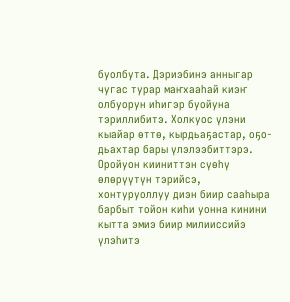буолбута. Дэриэбинэ анныгар чугас турар маҥхааһай киэҥ олбуорун иһигэр буойуна тэриллибитэ. Холкуос үлэни кыайар өттө, кырдьаҕастар, оҕо-дьахтар бары үлэлээбиттэрэ. Оройуон кииниттэн сүөһү өлөрүүтүн тэрийсэ, хонтуруоллуу диэн биир сааһыра барбыт тойон киһи уонна кинини кытта эмиэ биир милииссийэ үлэһитэ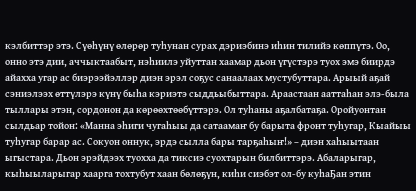кэлбиттэр этэ. Сүөһүнү өлөрөр туһунан сурах дэриэбинэ иһин тилийэ көппүтэ. Оо, онно этэ дии, аччыктаабыт, нэһиилэ уйуттан хаамар дьон үгүстэрэ туох эмэ биирдэ айахха угар ас биэрээйэллэр диэн эрэл соҕус санаалаах мустубуттара. Арыый аҕай сэниэлээх өттүлэрэ күнү быһа кэриэтэ сыддьыбыттара. Араастаан ааттаһан элэ-была тыллары этэн, сордонон да көрөөхтөөбүттэрэ. Ол туһаны аҕалбатаҕа. Оройуонтан сылдьар тойон: «Манна эһиги чугаһыы да сатаамаҥ бу барыта фронт туһугар, Кыайыы туһугар барар ас. Сокуон оннук, эрдэ сылла бары тарҕаһыҥ!» – диэн хаһыытаан ыгыстара. Дьон эрэйдээх туохха да тиксиэ суохтарын билбиттэрэ. Абаларыгар, кыһыыларыгар хаарга тохтубут хаан бөлөҕүн, киһи сиэбэт ол-бу куһаҔан этин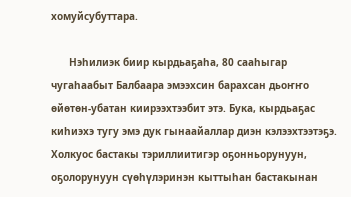хомуйсубуттара.

      Нэһилиэк биир кырдьаҕаһа, 80 сааһыгар чугаһаабыт Балбаара эмээхсин барахсан дьоҥҥо өйөтөн-убатан киирээхтээбит этэ. Бука, кырдьаҕас киһиэхэ тугу эмэ дук гынаайаллар диэн кэлээхтээтэҕэ. Холкуос бастакы тэриллиитигэр оҕонньорунуун, оҕолорунуун сүөһүлэринэн кыттыһан бастакынан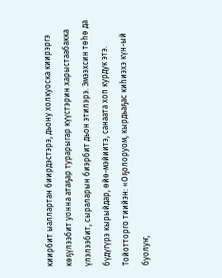киирбит ыаллартан биирдэстэрэ, дьону холкуоска киирэргэ көҕүлээбит уонна атаҕар турарыгар күүстэрин харыстаабакка үлэлээбит, сыраларын биэрбит дьон этилэрэ. Эмээхсин төһө да бүдүгүрэ кырыйдар, өйө-мэйиитэ, санаата хоп курдук этэ. Тойотторго тиийэн: «Оҕолоруом, кырдьаҕас киһиэхэ күн-ый буолуҥ,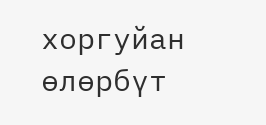хоргуйан өлөрбүт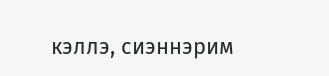кэллэ, сиэннэрим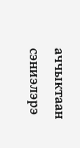аччыктаан сэниэлэрэ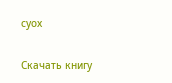суох

Скачать книгу